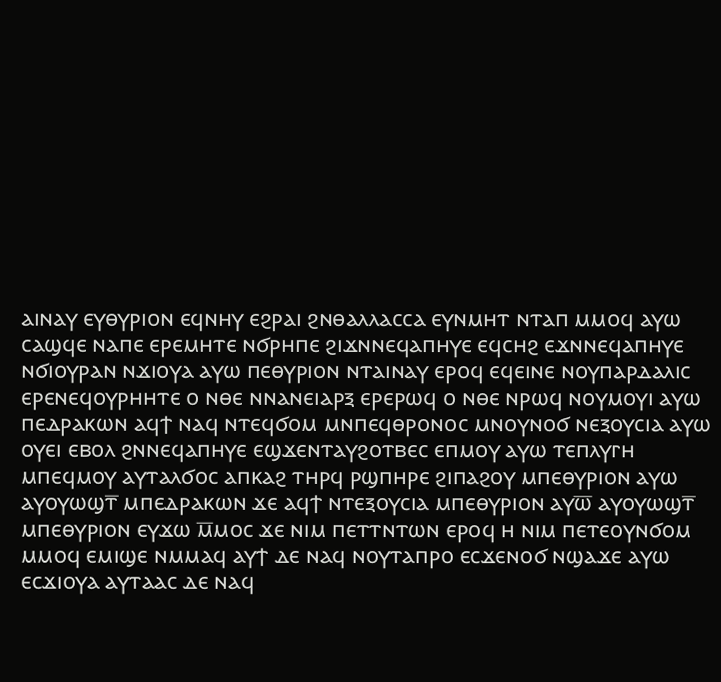ⲁⲓⲛⲁⲩ ⲉⲩⲑⲩⲣⲓⲟⲛ ⲉϥⲛⲏⲩ ⲉϩⲣⲁⲓ ϩⲛⲑⲁⲗⲗⲁⲥⲥⲁ ⲉⲩⲛⲙⲏⲧ ⲛⲧⲁⲡ ⲙⲙⲟϥ ⲁⲩⲱ ⲥⲁϣϥⲉ ⲛⲁⲡⲉ ⲉⲣⲉⲙⲏⲧⲉ ⲛϭⲣⲏⲡⲉ ϩⲓϫⲛⲛⲉϥⲁⲡⲏⲩⲉ ⲉϥⲥⲏϩ ⲉϫⲛⲛⲉϥⲁⲡⲏⲩⲉ ⲛϭⲓⲟⲩⲣⲁⲛ ⲛϫⲓⲟⲩⲁ ⲁⲩⲱ ⲡⲉⲑⲩⲣⲓⲟⲛ ⲛⲧⲁⲓⲛⲁⲩ ⲉⲣⲟϥ ⲉϥⲉⲓⲛⲉ ⲛⲟⲩⲡⲁⲣⲇⲁⲗⲓⲥ ⲉⲣⲉⲛⲉϥⲟⲩⲣⲏⲏⲧⲉ ⲟ ⲛⲑⲉ ⲛⲛⲁⲛⲉⲓⲁⲣⲝ ⲉⲣⲉⲣⲱϥ ⲟ ⲛⲑⲉ ⲛⲣⲱϥ ⲛⲟⲩⲙⲟⲩⲓ ⲁⲩⲱ ⲡⲉⲇⲣⲁⲕⲱⲛ ⲁϥϯ ⲛⲁϥ ⲛⲧⲉϥϭⲟⲙ ⲙⲛⲡⲉϥⲑⲣⲟⲛⲟⲥ ⲙⲛⲟⲩⲛⲟϭ ⲛⲉⲝⲟⲩⲥⲓⲁ ⲁⲩⲱ ⲟⲩⲉⲓ ⲉⲃⲟⲗ ϩⲛⲛⲉϥⲁⲡⲏⲩⲉ ⲉϣϫⲉⲛⲧⲁⲩϩⲟⲧⲃⲉⲥ ⲉⲡⲙⲟⲩ ⲁⲩⲱ ⲧⲉⲡⲗⲩⲅⲏ ⲙⲡⲉϥⲙⲟⲩ ⲁⲩⲧⲁⲗϭⲟⲥ ⲁⲡⲕⲁϩ ⲧⲏⲣϥ ⲣϣⲡⲏⲣⲉ ϩⲓⲡⲁϩⲟⲩ ⲙⲡⲉⲑⲩⲣⲓⲟⲛ ⲁⲩⲱ ⲁⲩⲟⲩⲱϣⲧ̅ ⲙⲡⲉⲇⲣⲁⲕⲱⲛ ϫⲉ ⲁϥϯ ⲛⲧⲉⲝⲟⲩⲥⲓⲁ ⲙⲡⲉⲑⲩⲣⲓⲟⲛ ⲁⲩⲱ̅ ⲁⲩⲟⲩⲱϣⲧ̅ ⲙⲡⲉⲑⲩⲣⲓⲟⲛ ⲉⲩϫⲱ ⲙ̅ⲙⲟⲥ ϫⲉ ⲛⲓⲙ ⲡⲉⲧⲧⲛⲧⲱⲛ ⲉⲣⲟϥ ⲏ ⲛⲓⲙ ⲡⲉⲧⲉⲟⲩⲛϭⲟⲙ ⲙⲙⲟϥ ⲉⲙⲓϣⲉ ⲛⲙⲙⲁϥ ⲁⲩϯ ⲇⲉ ⲛⲁϥ ⲛⲟⲩⲧⲁⲡⲣⲟ ⲉⲥϫⲉⲛⲟϭ ⲛϣⲁϫⲉ ⲁⲩⲱ ⲉⲥϫⲓⲟⲩⲁ ⲁⲩⲧⲁⲁⲥ ⲇⲉ ⲛⲁϥ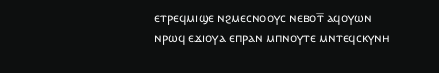ⲉⲧⲣⲉϥⲙⲓϣⲉ ⲛϩⲙⲉⲥⲛⲟⲟⲩⲥ ⲛⲉⲃⲟⲧ̅ ⲁϥⲟⲩⲱⲛ ⲛⲣⲱϥ ⲉϫⲓⲟⲩⲁ ⲉⲡⲣⲁⲛ ⲙⲡⲛⲟⲩⲧⲉ ⲙⲛⲧⲉϥⲥⲕⲩⲛⲏ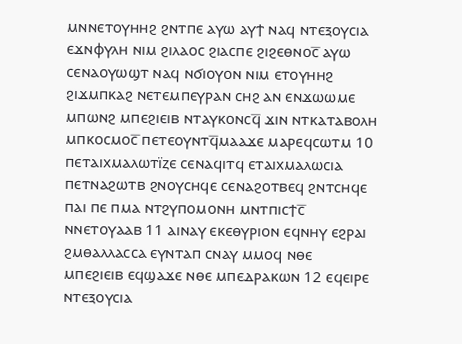ⲙⲛⲛⲉⲧⲟⲩⲏⲏϩ ϩⲛⲧⲡⲉ ⲁⲩⲱ ⲁⲩϯ ⲛⲁϥ ⲛⲧⲉⲝⲟⲩⲥⲓⲁ ⲉϫⲛⲫⲩⲗⲏ ⲛⲓⲙ ϩⲓⲗⲁⲟⲥ ϩⲓⲁⲥⲡⲉ ϩⲓϩⲉⲑⲛⲟⲥ̅ ⲁⲩⲱ ⲥⲉⲛⲁⲟⲩⲱϣⲧ ⲛⲁϥ ⲛϭⲓⲟⲩⲟⲛ ⲛⲓⲙ ⲉⲧⲟⲩⲏⲏϩ ϩⲓϫⲙⲡⲕⲁϩ ⲛⲉⲧⲉⲙⲡⲉⲩⲣⲁⲛ ⲥⲏϩ ⲁⲛ ⲉⲛϫⲱⲱⲙⲉ ⲙⲡⲱⲛϩ ⲙⲡⲉϩⲓⲉⲓⲃ ⲛⲧⲁⲩⲕⲟⲛⲥϥ̅ ϫⲓⲛ ⲛⲧⲕⲁⲧⲁⲃⲟⲗⲏ ⲙⲡⲕⲟⲥⲙⲟⲥ̅ ⲡⲉⲧⲉⲟⲩⲛⲧϥ̅ⲙⲁⲁϫⲉ ⲙⲁⲣⲉϥⲥⲱⲧⲙ 10 ⲡⲉⲧⲁⲓⲭⲙⲁⲗⲱⲧⲓ̈ⲍⲉ ⲥⲉⲛⲁϥⲓⲧϥ ⲉⲧⲁⲓⲭⲙⲁⲗⲱⲥⲓⲁ ⲡⲉⲧⲛⲁϩⲱⲧⲃ ϩⲛⲟⲩⲥⲏϥⲉ ⲥⲉⲛⲁϩⲟⲧⲃⲉϥ ϩⲛⲧⲥⲏϥⲉ ⲡⲁⲓ ⲡⲉ ⲡⲙⲁ ⲛⲧϩⲩⲡⲟⲙⲟⲛⲏ ⲙⲛⲧⲡⲓⲥϯⲥ̅ ⲛⲛⲉⲧⲟⲩⲁⲁⲃ 11 ⲁⲓⲛⲁⲩ ⲉⲕⲉⲑⲩⲣⲓⲟⲛ ⲉϥⲛⲏⲩ ⲉϩⲣⲁⲓ ϩⲙⲑⲁⲗⲗⲁⲥⲥⲁ ⲉⲩⲛⲧⲁⲡ ⲥⲛⲁⲩ ⲙⲙⲟϥ ⲛⲑⲉ ⲙⲡⲉϩⲓⲉⲓⲃ ⲉϥϣⲁϫⲉ ⲛⲑⲉ ⲙⲡⲉⲇⲣⲁⲕⲱⲛ 12 ⲉϥⲉⲓⲣⲉ ⲛⲧⲉⲝⲟⲩⲥⲓⲁ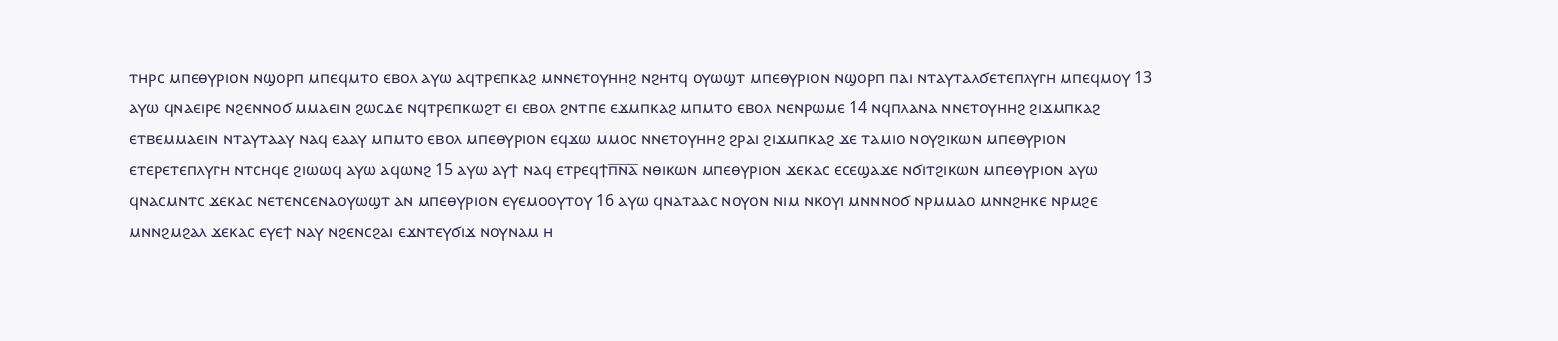ⲧⲏⲣⲥ ⲙⲡⲉⲑⲩⲣⲓⲟⲛ ⲛϣⲟⲣⲡ ⲙⲡⲉϥⲙⲧⲟ ⲉⲃⲟⲗ ⲁⲩⲱ ⲁϥⲧⲣⲉⲡⲕⲁϩ ⲙⲛⲛⲉⲧⲟⲩⲏⲏϩ ⲛϩⲏⲧϥ ⲟⲩⲱϣⲧ ⲙⲡⲉⲑⲩⲣⲓⲟⲛ ⲛϣⲟⲣⲡ ⲡⲁⲓ ⲛⲧⲁⲩⲧⲁⲗϭⲉⲧⲉⲡⲗⲩⲅⲏ ⲙⲡⲉϥⲙⲟⲩ 13 ⲁⲩⲱ ϥⲛⲁⲉⲓⲣⲉ ⲛϩⲉⲛⲛⲟϭ ⲙⲙⲁⲉⲓⲛ ϩⲱⲥⲇⲉ ⲛϥⲧⲣⲉⲡⲕⲱϩⲧ ⲉⲓ ⲉⲃⲟⲗ ϩⲛⲧⲡⲉ ⲉϫⲙⲡⲕⲁϩ ⲙⲡⲙⲧⲟ ⲉⲃⲟⲗ ⲛⲉⲛⲣⲱⲙⲉ 14 ⲛϥⲡⲗⲁⲛⲁ ⲛⲛⲉⲧⲟⲩⲏⲏϩ ϩⲓϫⲙⲡⲕⲁϩ ⲉⲧⲃⲉⲙⲙⲁⲉⲓⲛ ⲛⲧⲁⲩⲧⲁⲁⲩ ⲛⲁϥ ⲉⲁⲁⲩ ⲙⲡⲙⲧⲟ ⲉⲃⲟⲗ ⲙⲡⲉⲑⲩⲣⲓⲟⲛ ⲉϥϫⲱ ⲙⲙⲟⲥ ⲛⲛⲉⲧⲟⲩⲏⲏϩ ϩⲣⲁⲓ ϩⲓϫⲙⲡⲕⲁϩ ϫⲉ ⲧⲁⲙⲓⲟ ⲛⲟⲩϩⲓⲕⲱⲛ ⲙⲡⲉⲑⲩⲣⲓⲟⲛ ⲉⲧⲉⲣⲉⲧⲉⲡⲗⲩⲅⲏ ⲛⲧⲥⲏϥⲉ ϩⲓⲱⲱϥ ⲁⲩⲱ ⲁϥⲱⲛϩ 15 ⲁⲩⲱ ⲁⲩϯ ⲛⲁϥ ⲉⲧⲣⲉϥϯⲡ̅ⲛ̅ⲁ̅ ⲛⲑⲓⲕⲱⲛ ⲙⲡⲉⲑⲩⲣⲓⲟⲛ ϫⲉⲕⲁⲥ ⲉⲥⲉϣⲁϫⲉ ⲛϭⲓⲧϩⲓⲕⲱⲛ ⲙⲡⲉⲑⲩⲣⲓⲟⲛ ⲁⲩⲱ ϥⲛⲁⲥⲙⲛⲧⲥ ϫⲉⲕⲁⲥ ⲛⲉⲧⲉⲛⲥⲉⲛⲁⲟⲩⲱϣⲧ ⲁⲛ ⲙⲡⲉⲑⲩⲣⲓⲟⲛ ⲉⲩⲉⲙⲟⲟⲩⲧⲟⲩ 16 ⲁⲩⲱ ϥⲛⲁⲧⲁⲁⲥ ⲛⲟⲩⲟⲛ ⲛⲓⲙ ⲛⲕⲟⲩⲓ ⲙⲛⲛⲛⲟϭ ⲛⲣⲙⲙⲁⲟ ⲙⲛⲛϩⲏⲕⲉ ⲛⲣⲙϩⲉ ⲙⲛⲛϩⲙϩⲁⲗ ϫⲉⲕⲁⲥ ⲉⲩⲉϯ ⲛⲁⲩ ⲛϩⲉⲛⲥϩⲁⲓ ⲉϫⲛⲧⲉⲩϭⲓϫ ⲛⲟⲩⲛⲁⲙ ⲏ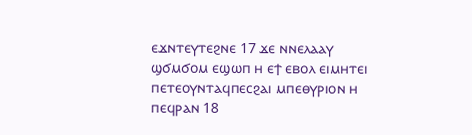ⲉϫⲛⲧⲉⲩⲧⲉϩⲛⲉ 17 ϫⲉ ⲛⲛⲉⲗⲁⲁⲩ ϣϭⲙϭⲟⲙ ⲉϣⲱⲡ ⲏ ⲉϯ ⲉⲃⲟⲗ ⲉⲓⲙⲏⲧⲉⲓ ⲡⲉⲧⲉⲟⲩⲛⲧⲁϥⲡⲉⲥϩⲁⲓ ⲙⲡⲉⲑⲩⲣⲓⲟⲛ ⲏ ⲡⲉϥⲣⲁⲛ 18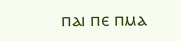ⲡⲁⲓ ⲡⲉ ⲡⲙⲁ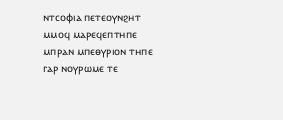ⲛⲧⲥⲟⲫⲓⲁ ⲡⲉⲧⲉⲟⲩⲛϩⲏⲧ ⲙⲙⲟϥ ⲙⲁⲣⲉϥⲉⲡⲧⲏⲡⲉ ⲙⲡⲣⲁⲛ ⲙⲡⲉⲑⲩⲣⲓⲟⲛ ⲧⲏⲡⲉ ⲅⲁⲣ ⲛⲟⲩⲣⲱⲙⲉ ⲧⲉ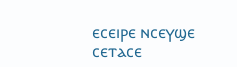ⲉⲥⲉⲓⲣⲉ ⲛⲥⲉⲩϣⲉ ⲥⲉⲧⲁⲥⲉ